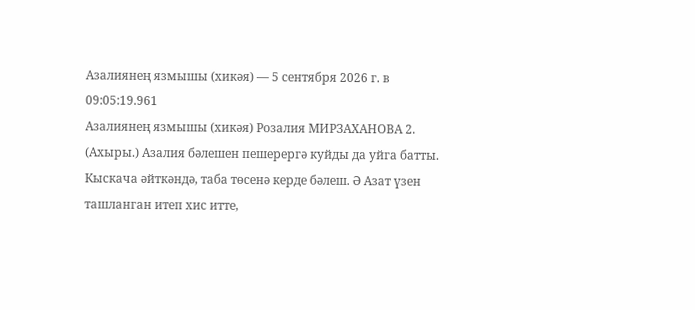Азалиянең язмышы (хикәя) — 5 сентября 2026 г. в 09:05:19.961
Азалиянең язмышы (хикәя) Розалия МИРЗАХАНОВА 2. (Ахыры.) Азалия бәлешен пешерергә куйды да уйга батты. Кыскача әйткәндә, таба төсенә керде бәлеш. Ә Азат үзен ташланган итеп хис итте,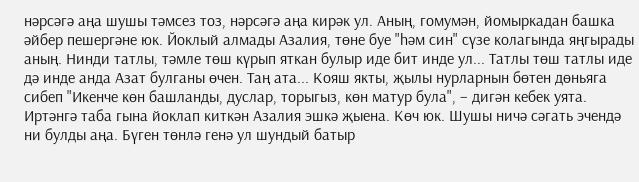нәрсәгә аңа шушы тәмсез тоз, нәрсәгә аңа кирәк ул. Аның, гомумән, йомыркадан башка әйбер пешергәне юк. Йоклый алмады Азалия, төне буе "һәм син" сүзе колагында яңгырады аның. Нинди татлы, тәмле төш күрып яткан булыр иде бит инде ул... Татлы төш татлы иде дә инде анда Азат булганы өчен. Таң ата... Кояш якты, җылы нурларнын бөтен дөньяга сибеп "Икенче көн башланды, дуслар, торыгыз, көн матур була", – дигән кебек уята. Иртәнгә таба гына йоклап киткән Азалия эшкә җыена. Көч юк. Шушы ничә сәгать эчендә ни булды аңа. Бүген төнлә генә ул шундый батыр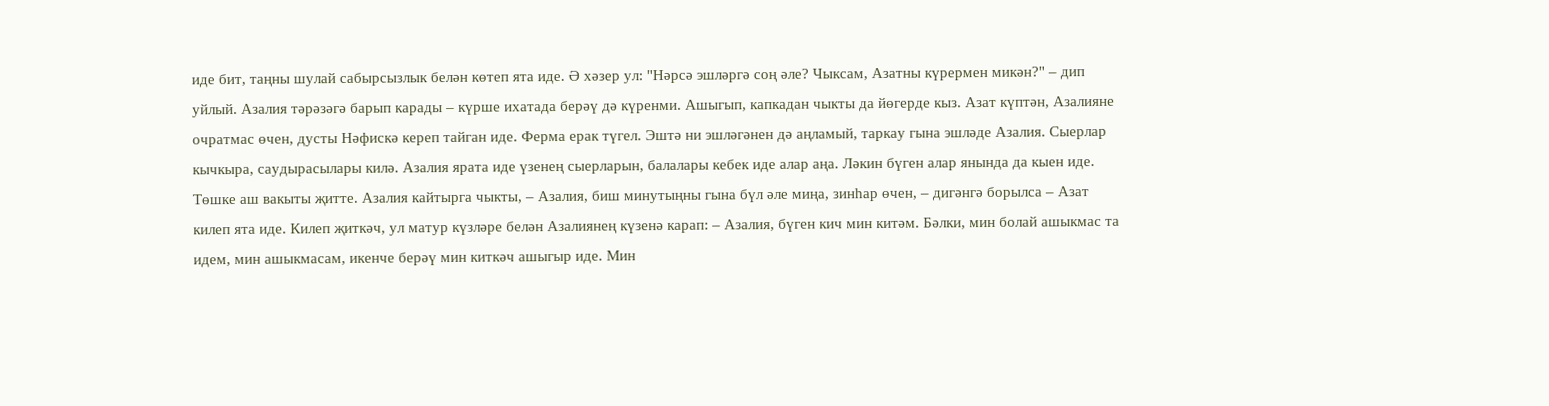иде бит, таңны шулай сабырсызлык белән көтеп ята иде. Ә хәзер ул: "Нәрсә эшләргә соң әле? Чыксам, Азатны күрермен микән?" – дип уйлый. Азалия тәрәзәгә барып карады – күрше ихатада берәү дә күренми. Ашыгып, капкадан чыкты да йөгерде кыз. Азат күптән, Азалияне очратмас өчен, дусты Нәфискә кереп тайган иде. Ферма ерак түгел. Эштә ни эшләгәнен дә аңламый, таркау гына эшләде Азалия. Сыерлар кычкыра, саудырасылары килә. Азалия ярата иде үзенең сыерларын, балалары кебек иде алар аңа. Ләкин бүген алар янында да кыен иде. Төшке аш вакыты җитте. Азалия кайтырга чыкты, – Азалия, биш минутыңны гына бүл әле миңа, зинһар өчен, – дигәнгә борылса – Азат килеп ята иде. Килеп җиткәч, ул матур күзләре белән Азалиянең күзенә карап: – Азалия, бүген кич мин китәм. Бәлки, мин болай ашыкмас та идем, мин ашыкмасам, икенче берәү мин киткәч ашыгыр иде. Мин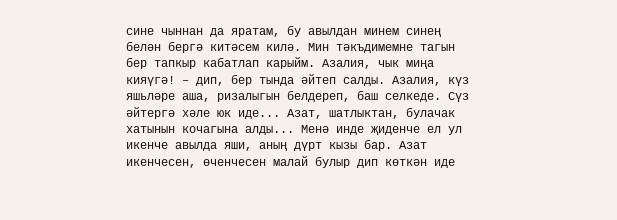сине чыннан да яратам, бу авылдан минем синең белән бергә китәсем килә. Мин тәкъдимемне тагын бер тапкыр кабатлап карыйм. Азалия, чык миңа кияүгә! – дип, бер тында әйтеп салды. Азалия, күз яшьләре аша, ризалыгын белдереп, баш селкеде. Сүз әйтергә хәле юк иде... Азат, шатлыктан, булачак хатынын кочагына алды... Менә инде җиденче ел ул икенче авылда яши, аның дүрт кызы бар. Азат икенчесен, өченчесен малай булыр дип көткән иде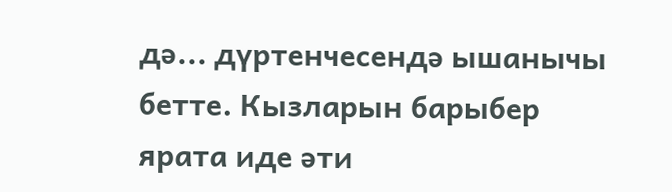дә... дүртенчесендә ышанычы бетте. Кызларын барыбер ярата иде әти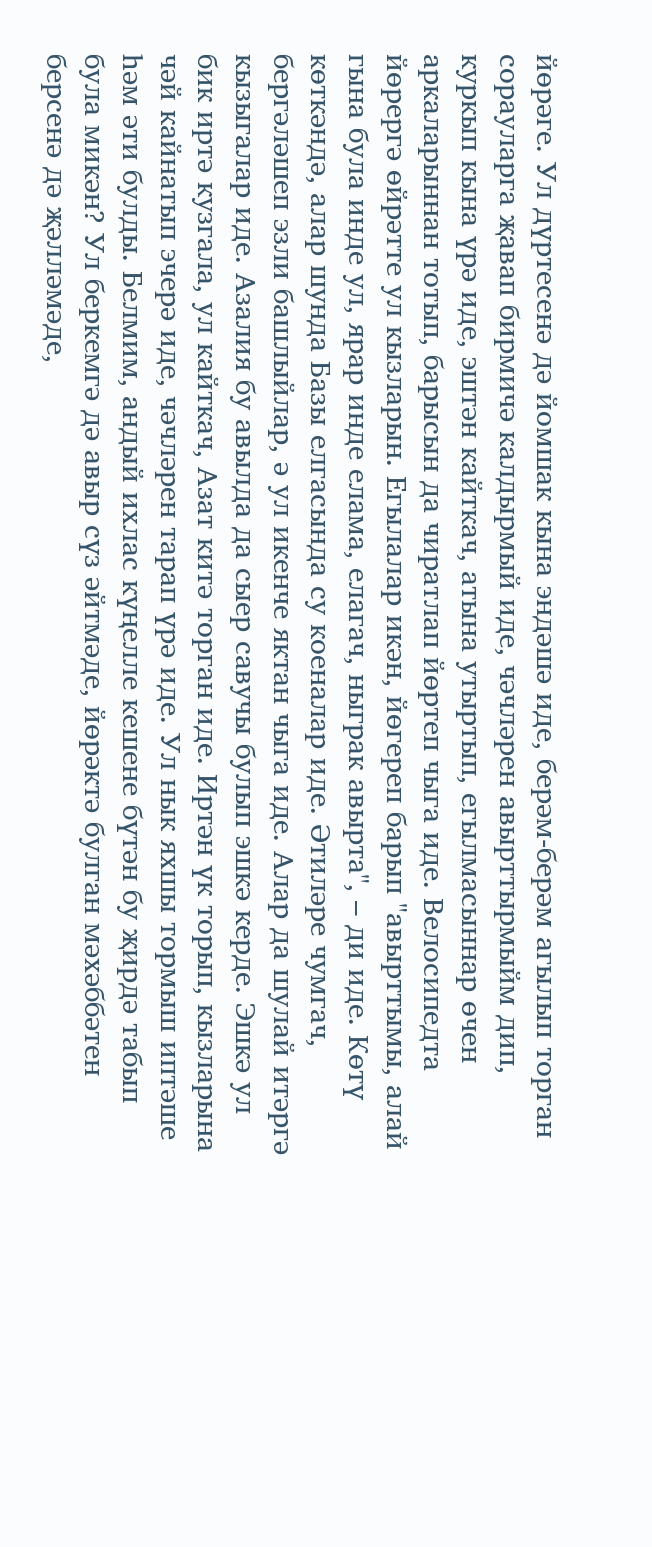йөрәге. Ул дүртесенә дә йомшак кына эндәшә иде, берәм-берәм агылып торган сорауларга җавап бирмичә калдырмый иде, чәчләрен авырттырмыйм дип, куркып кына үрә иде, эштән кайткач, атына утыртып, егылмасыннар өчен аркаларыннан тотып, барысын да чиратлап йөртеп чыга иде. Велосипедта йөрергә өйрәтте ул кызларын. Егылалар икән, йөгереп барып "авырттымы, алай гына була инде ул, ярар инде елама, елагач, ныграк авырта", – ди иде. Көтү көткәндә, алар шунда Базы елгасында су коеналар иде. Әтиләре чумгач, бергәләшеп эзли башлыйлар, ә ул икенче яктан чыга иде. Алар да шулай итәргә кызыгалар иде. Азалия бу авылда да сыер савучы булып эшкә керде. Эшкә ул бик иртә кузгала, ул кайткач, Азат китә торган иде. Иртән үк торып, кызларына чәй кайнатып эчерә иде, чәчләрен тарап үрә иде. Ул нык яхшы тормыш иптәше һәм әти булды. Белмим, андый ихлас күңелле кешене бүтән бу җирдә табып була микән? Ул беркемгә дә авыр сүз әйтмәде, йөрәктә булган мәхәббәтен берсенә дә җәлләмәде,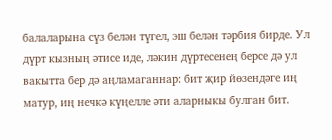балаларына сүз белән түгел, эш белән тәрбия бирде. Ул дүрт кызның әтисе иде, ләкин дүртесенең берсе дә ул вакытта бер дә аңламаганнар: бит җир йөзендәге иң матур, иң нечкә күңелле әти аларныкы булган бит.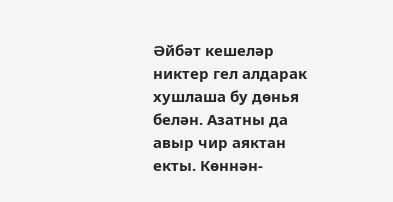Әйбәт кешеләр никтер гел алдарак хушлаша бу дөнья белән. Азатны да авыр чир аяктан екты. Көннән-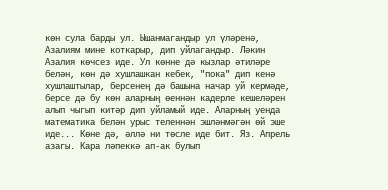көн сула барды ул. Ышанмагандыр ул үләренә, Азалиям мине коткарыр, дип уйлагандыр. Ләкин Азалия көчсез иде. Ул көнне дә кызлар әтиләре белән, көн дә хушлашкан кебек, "пока" дип кенә хушлаштылар, берсенең дә башына начар уй кермәде, берсе дә бу көн аларның өеннән кадерле кешеләрен алып чыгып китәр дип уйламый иде. Аларның уенда математика белән урыс теленнән эшләнмәгән өй эше иде... Көне дә, әллә ни төсле иде бит. Яз. Апрель азагы. Кара ләпеккә ап-ак булып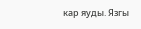кар яуды. Язгы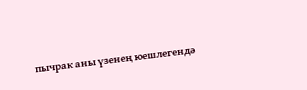пычрак аны үзенең юешлегендә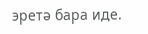эретә бара иде.